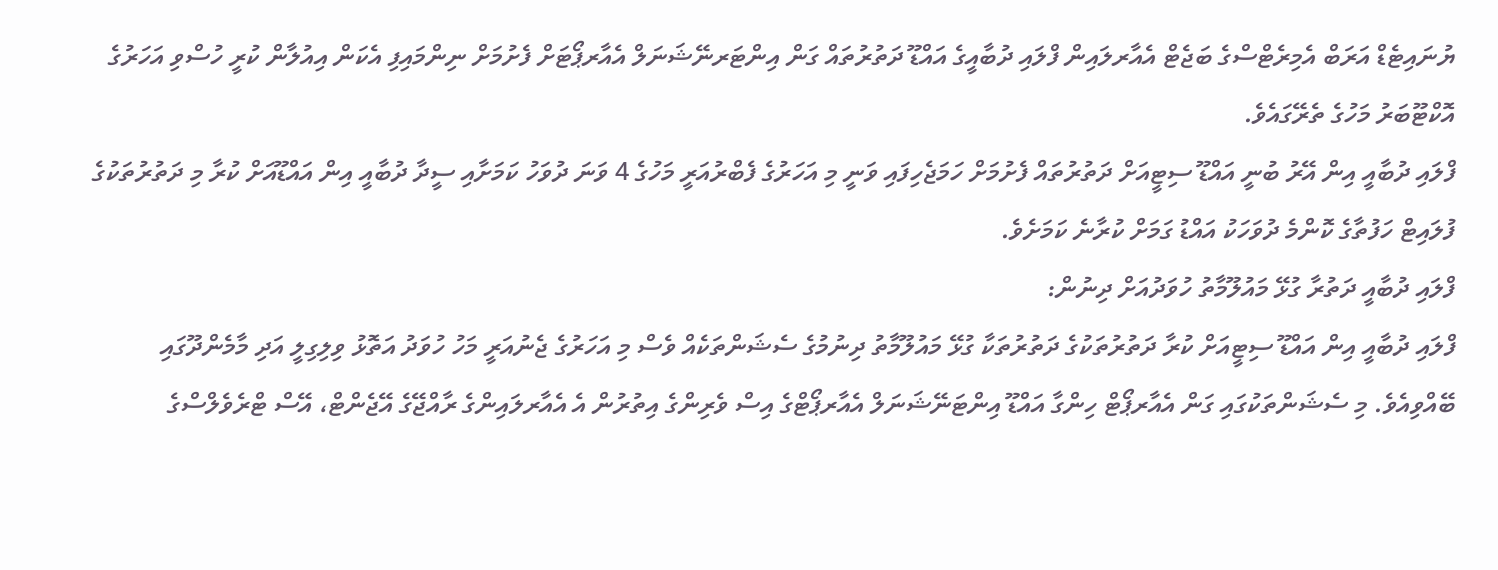ޔުނައިޓެޑް އަރަބް އެމިރެޓްސްގެ ބަޖެޓް އެއާރލައިން ފްލައި ދުބާއީގެ އައްޑޫ ދަތުރުތައް ގަން އިންޓަރނޭޝަނަލް އެއާރޕޯޓަށް ފެށުމަށް ނިންމައިފި އެކަން އިއުލާން ކުރީ ހުސްވި އަހަރުގެ އޮކްޓޫބަރު މަހުގެ ތެރޭގައެވެ.
ފްލައި ދުބާއީ އިން އޭރު ބުނީ އައްޑޫ ސިޓީއަށް ދަތުރުތައް ފެށުމަށް ހަމަޖެހިފައި ވަނީ މި އަހަރުގެ ފެބްރުއަރީ މަހުގެ 4 ވަނަ ދުވަހު ކަމަށާއި ސީދާ ދުބާއީ އިން އައްޑޫއަށް ކުރާ މި ދަތުރުތަކުގެ ފުލައިޓް ހަފުތާގެ ކޮންމެ ދުވަހަކު އައްޑު ގަމަށް ކުރާނެ ކަމަށެވެ.
ފްލައި ދުބާއީ ދަތުރާ ގުޅޭ މައުލޫމާތު ހުވަދުއަށް ދިނުން:
ފްލައި ދުބާއީ އިން އައްޑޫ ސިޓީއަށް ކުރާ ދަތުރުތަކުގެ ދަތުރުތަކާ ގުޅޭ މައުލޫމާތު ދިނުމުގެ ސެޝަންތަކެއް ވެސް މި އަހަރުގެ ޖެނުއަރީ މަހު ހުވަދު އަތޮޅު ވިލިގިލީ އަދި މާމެންދޫގައި ބޭއްވިއެވެ. މި ސެޝަންތަކުގައި ގަން އެއާރޕޯޓް ހިންގާ އައްޑޫ އިންޓަނޭޝަނަލް އެއާރޕޯޓްގެ އިސް ވެރިންގެ އިތުރުން އެ އެއާރލައިންގެ ރާއްޖޭގެ އޭޖެންޓް، އޭސް ޓްރެވެލްސްގެ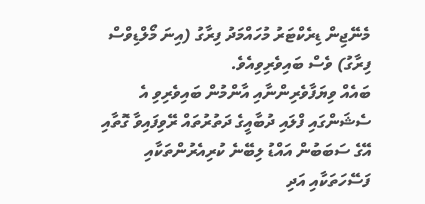މެނޭޖިން ޑިރެކްޓަރު މުހައްމަދު ފިރާގު (އިނަ މޯލްޑިވްސް ފިރާގު) ވެސް ބައިވެރިވިއެވެ.
ބައެއް ވިޔަފާވެރިންނާއި އާންމުން ބައިވެރިވި އެ ސެޝަންގައި ފްލައި ދުބާއީގެ ދަތުރުތައް ރޭވިފައިވާ ގޮތާއި އޭގެ ސަބަބުން އައްޑު ލިބޭނެ ކުރިއެރުންތަކާއި ފަސޭހަތަކާއި އަދި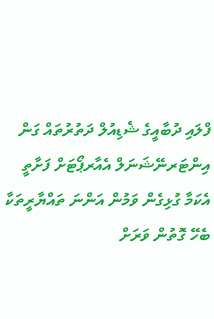ފްލައި ދުބާއީގެ ޝެޑިއުލް ދަތުރުތައް ގަން އިންޓަރނޭޝަނަލް އެއާރޕޯޓަށް ފަށާތީ އެކަމާ ގުޅިގެން ވަމުން އަންނަ ތައްޔާރީތަކާ ބެހޭ ގޮތުން ވަރަށް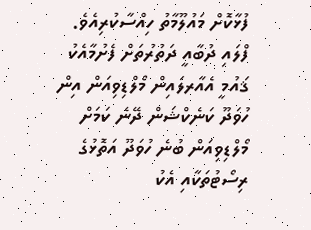ފުޅާކޮށް މައުލޫމާތު ހިއްސާކުރިއެވެ.
ފްލައި ދުބާއީ ދަތުރުތަށް ފެށުމާއެކު ޤައުމީ އެއާރލައިން މޯލްޑިވިއަން އިން ހުވަދޫ ކަނެކްޝަން ދޭނެ ކަމަށް މޯލްޑިވިއަން ބުނެ ހުވަދޫ އަތޮޅުގެ ރިސޯޓުތަކާއި އެކު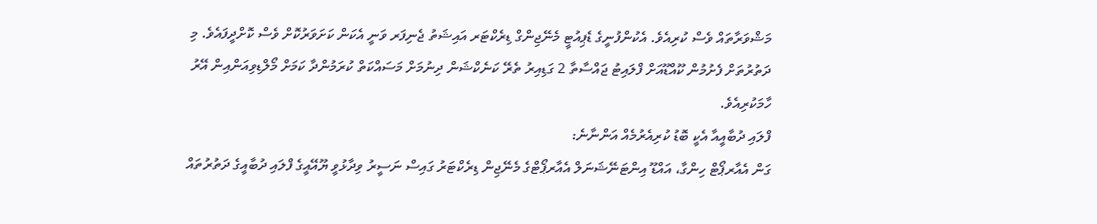މަޝްވަރާތައް ވެސް ކުރިއެވެ. އެކުންފުނީގެ ޑެޕިއުޓީ މެނޭޖިންގް ޑިރެކްޓަރ އައިޝަތު ޖެނިފަރ ވަނީ އެކަން ކަށަވަރުކޮށް ވެސް ކޮށްދީފައެވެ. މި ދަތުރުތަށް ފެށުމުން ކޫއްޑޫއަށް ފްލައިޓު ޖައްސާތާ 2 ގަޑިއިރު ތެރޭ ކަނެކްޝަން ދިނުމަށް މަސައްކަތް ކުރަމުންދާ ކަމަށް މޯލްޑިވިއަންއިން އޭރު ހާމަކުރިއެވެ.
ފްލައި ދުބާއީއާ އެކީ ބޮޑު ކުރިއެރުމެއް އަންނާނެ:
ގަން އެއާރޕޯޓް ހިންގާ، އައްޑޫ އިންޓަނޭޝަނަލް އެއާރޕޯޓްގެ މެނޭޖިން ޑިރެކްޓަރު ގައިސް ނަސީރު ވިދާޅުވީ ޔޫއޭއީގެ ފްލައި ދުބާއީގެ ދަތުރުތައް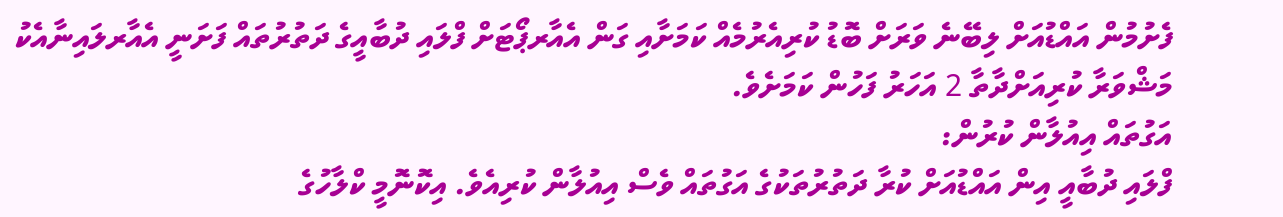ފެށުމުން އައްޑުއަށް ލިބޭނެ ވަރަށް ބޮޑު ކުރިއެރުމެއް ކަމަށާއި ގަން އެއާރޕޯޓަށް ފްލައި ދުބާއީގެ ދަތުރުތައް ފަށަނީ އެއާރލައިނާއެކު މަޝްވަރާ ކުރިއަށްދާތާ 2 އަހަރު ފަހުން ކަމަށެވެ.
އަގުތައް އިއުލާން ކުރުން:
ފްލައި ދުބާއީ އިން އައްޑުއަށް ކުރާ ދަތުރުތަކުގެ އަގުތައް ވެސް އިއުލާން ކުރިއެވެ. އިކޮނޮމީ ކްލާހުގެ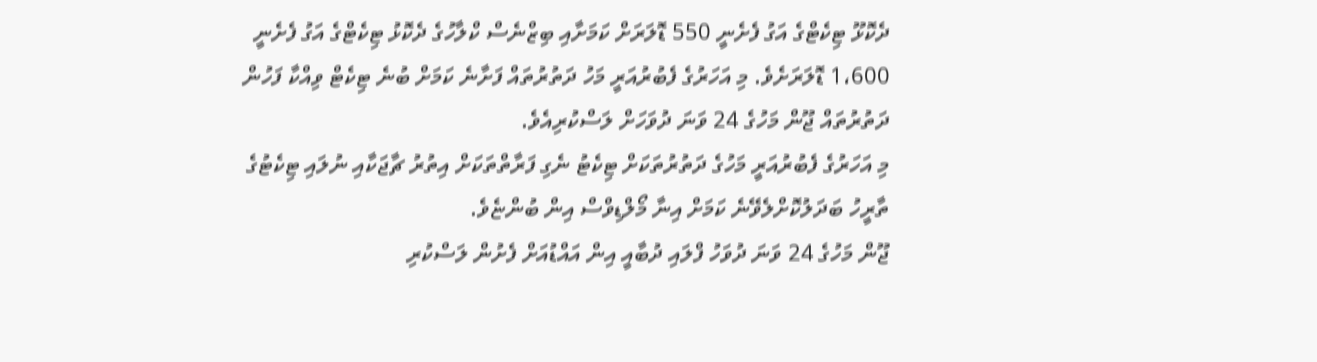ދެކޮޅޫ ޓިކެޓްގެ އަގު ފެށެނީ 550 ޑޮލަރަށް ކަމަށާއި ބިޒްނެސް ކްލާހުގެ ދެކޮޅު ޓިކެޓްގެ އަގު ފެށެނީ 1،600 ޑޮލަރަށެވެ. މި އަހަރުގެ ފެބުރުއަރީ މަހު ދަތުރުތައް ފަށާނެ ކަމަށް ބުނެ ޓިކެޓް ވިއްކާ ފަހުން ދަތުރުތައް ޖޫން މަހުގެ 24 ވަނަ ދުވަހަށް ލަސްކުރިއެވެ.
މި އަހަރުގެ ފެބުރުއަރީ މަހުގެ ދަތުރުތަކަށް ޓިކެޓު ނެގި ފަރާތްތަކަށް އިތުރު ޗާޖަކާއި ނުލައި ޓިކެޓުގެ ތާރީހު ބަދަލުކޮށްލެވޭނެ ކަމަށް އިނާ މޯލްޑިވްސް އިން ބުންޏެވެ.
ޖޫން މަހުގެ 24 ވަނަ ދުވަހު ފްލައި ދުބާއީ އިން އައްޑުއަށް ފެށުން ލަސްކުރި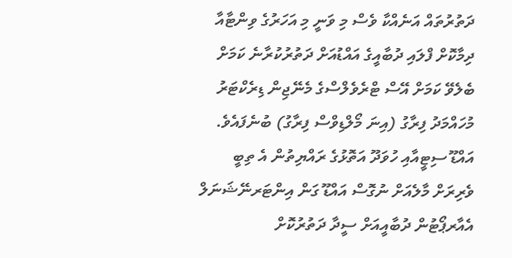ދަތުރުތައް އަނެއްކާ ވެސް މި ވަނީ މި އަހަރުގެ ވިންޓާއާ ދިމާކޮށް ފްލައި ދުބާއީގެ އައްޑުއަށް ދަތުރުކުރާނެ ކަމަށް ބެލެވޭ ކަމަށް އޭސް ޓްރެވެލްސްގެ މެނޭޖިން ޑިރެކްޓަރު މުހައްމަދު ފިރާގު (އިނަ މޯލްޑިވްސް ފިރާގު) ބުނެފައެވެ.
އައްޑޫ ސިޓީއާއި ހުވަދޫ އަތޮޅުގެ ރައްޔިތުން އެ ތިބީ ވެރިރަށް މާލެއަށް ނުގޮސް އައްޑޫ ގަން އިންޓަރނޭޝަނަލް އެއާރޕޯޓުން ދުބާއީއަށް ސީދާ ދަތުރުކޮށް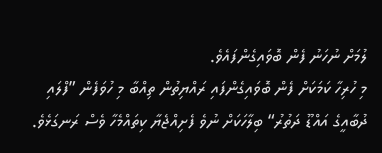ލުމަށް ނުހަނު ފެން ބޮވައިގެންފައެވެ.
މި ހުރިހާ ކަމަކަށް ފެން ބޮވައިގެންފައި ރައްޔިތުން ތިއްބާ މި ހުވަފެން ”ފްލައި ދުބާއީގެ އައްޑޫ ދަތުރު“ ބިލާހަކަށް ނުވެ ފެށިއްޖެޔާ ކިތައްމެހާ ވެސް ރަނގަޅެވެ.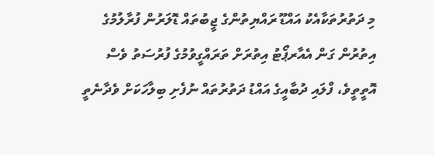މި ދަތުރުތަކާއެކު އައްޑޫ ރައްޔިތުންގެ ޖީބުތައް ޑޮލަރުން ފުރާލުމުގެ އިތުރުން ގަން އެއާރޕޯޓު އިތުރަށް ތަރައްގީވުމުގެ ފުރުސަތު ވެސް އޮތީތީވެ، ފްލައި ދުބާއީގެ އައްޑު ދަތުރުތައް ނުފެށި ބިލާހަކަށް ވެދާނެތީ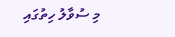މި ސުވާލު ހިތުގައި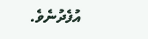އުފެދުނެވެ.